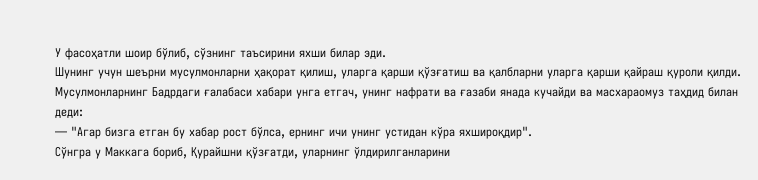У фасоҳатли шоир бўлиб, сўзнинг таъсирини яхши билар эди.
Шунинг учун шеърни мусулмонларни ҳақорат қилиш, уларга қарши қўзғатиш ва қалбларни уларга қарши қайраш қуроли қилди.
Мусулмонларнинг Бадрдаги ғалабаси хабари унга етгач, унинг нафрати ва ғазаби янада кучайди ва масхараомуз таҳдид билан деди:
— "Агар бизга етган бу хабар рост бўлса, ернинг ичи унинг устидан кўра яхшироқдир".
Сўнгра у Маккага бориб, Қурайшни қўзғатди, уларнинг ўлдирилганларини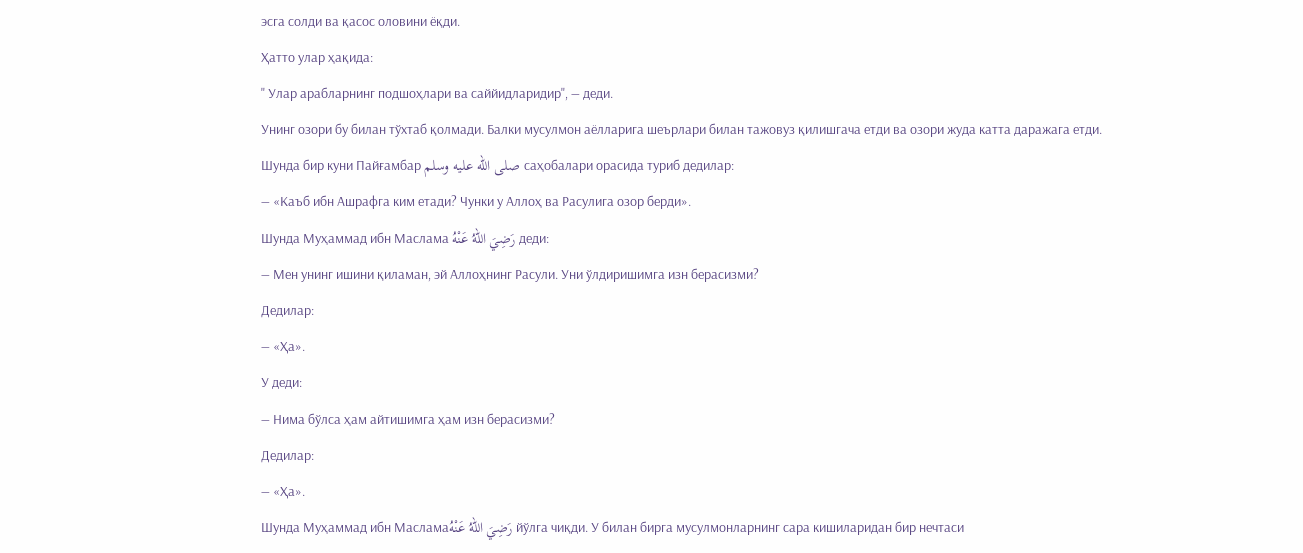эсга солди ва қасос оловини ёқди.
Ҳатто улар ҳақида:
" Улар арабларнинг подшоҳлари ва саййидларидир", — деди.
Унинг озори бу билан тўхтаб қолмади. Балки мусулмон аёлларига шеърлари билан тажовуз қилишгача етди ва озори жуда катта даражага етди.
Шунда бир куни Пайғамбар صلى الله عليه وسلم саҳобалари орасида туриб дедилар:
— «Каъб ибн Ашрафга ким етади? Чунки у Аллоҳ ва Расулига озор берди».
Шунда Муҳаммад ибн Маслама رَضِيَ اللهُ عَنْهُ деди:
— Мен унинг ишини қиламан, эй Аллоҳнинг Расули. Уни ўлдиришимга изн берасизми?
Дедилар:
— «Ҳа».
У деди:
— Нима бўлса ҳам айтишимга ҳам изн берасизми?
Дедилар:
— «Ҳа».
Шунда Муҳаммад ибн Масламаرَضِيَ اللهُ عَنْهُ йўлга чиқди. У билан бирга мусулмонларнинг сара кишиларидан бир нечтаси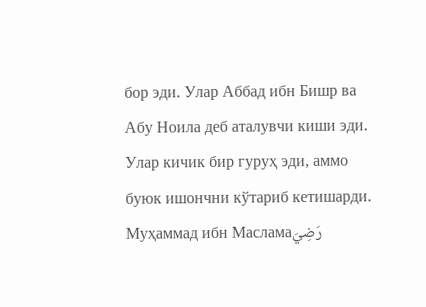бор эди. Улар Аббад ибн Бишр ва Абу Ноила деб аталувчи киши эди. Улар кичик бир гуруҳ эди, аммо буюк ишончни кўтариб кетишарди.
Муҳаммад ибн Масламаرَضِيَ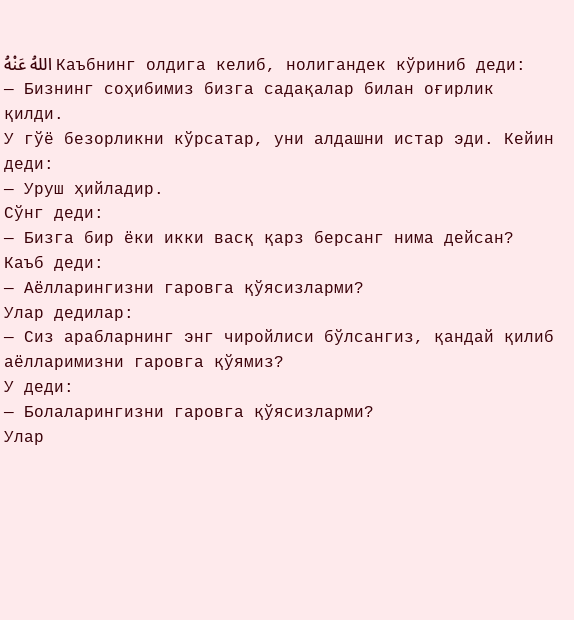اللهُ عَنْهُ Каъбнинг олдига келиб, нолигандек кўриниб деди:
— Бизнинг соҳибимиз бизга садақалар билан оғирлик қилди.
У гўё безорликни кўрсатар, уни алдашни истар эди. Кейин деди:
— Уруш ҳийладир.
Сўнг деди:
— Бизга бир ёки икки васқ қарз берсанг нима дейсан?
Каъб деди:
— Аёлларингизни гаровга қўясизларми?
Улар дедилар:
— Сиз арабларнинг энг чиройлиси бўлсангиз, қандай қилиб аёлларимизни гаровга қўямиз?
У деди:
— Болаларингизни гаровга қўясизларми?
Улар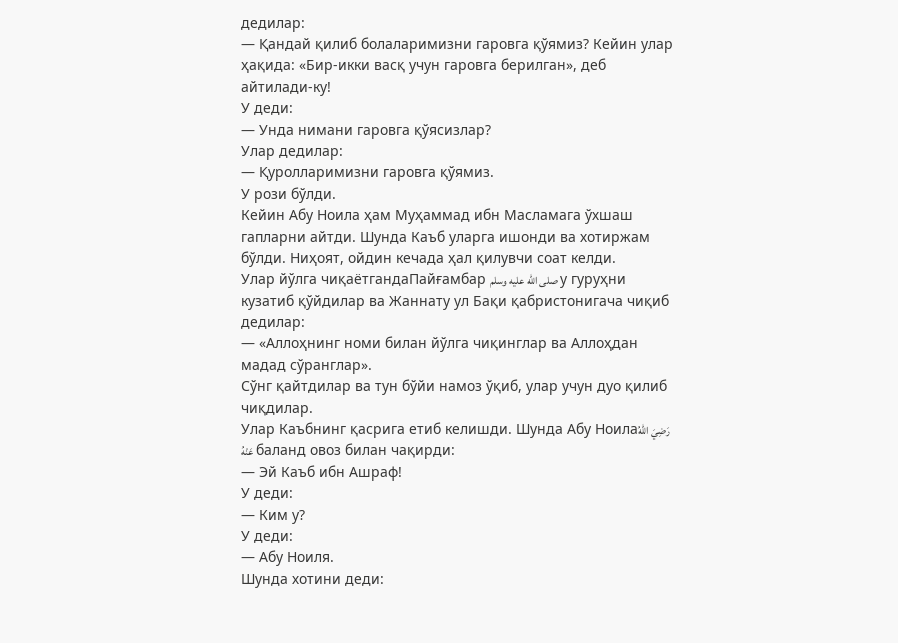дедилар:
— Қандай қилиб болаларимизни гаровга қўямиз? Кейин улар ҳақида: «Бир-икки васқ учун гаровга берилган», деб айтилади-ку!
У деди:
— Унда нимани гаровга қўясизлар?
Улар дедилар:
— Қуролларимизни гаровга қўямиз.
У рози бўлди.
Кейин Абу Ноила ҳам Муҳаммад ибн Масламага ўхшаш гапларни айтди. Шунда Каъб уларга ишонди ва хотиржам бўлди. Ниҳоят, ойдин кечада ҳал қилувчи соат келди.
Улар йўлга чиқаётгандаПайғамбар صلى الله عليه وسلم у гуруҳни кузатиб қўйдилар ва Жаннату ул Бақи қабристонигача чиқиб дедилар:
— «Аллоҳнинг номи билан йўлга чиқинглар ва Аллоҳдан мадад сўранглар».
Сўнг қайтдилар ва тун бўйи намоз ўқиб, улар учун дуо қилиб чиқдилар.
Улар Каъбнинг қасрига етиб келишди. Шунда Абу Ноилаرَضِيَ اللهُ عَنْهُ баланд овоз билан чақирди:
— Эй Каъб ибн Ашраф!
У деди:
— Ким у?
У деди:
— Абу Ноиля.
Шунда хотини деди: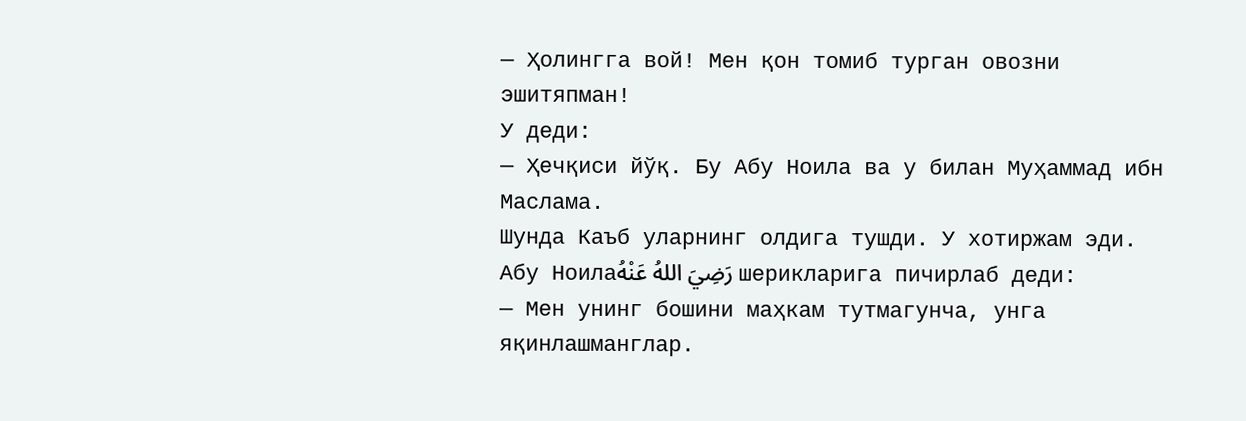— Ҳолингга вой! Мен қон томиб турган овозни эшитяпман!
У деди:
— Ҳечқиси йўқ. Бу Абу Ноила ва у билан Муҳаммад ибн Маслама.
Шунда Каъб уларнинг олдига тушди. У хотиржам эди.
Абу Ноилаرَضِيَ اللهُ عَنْهُ шерикларига пичирлаб деди:
— Мен унинг бошини маҳкам тутмагунча, унга яқинлашманглар.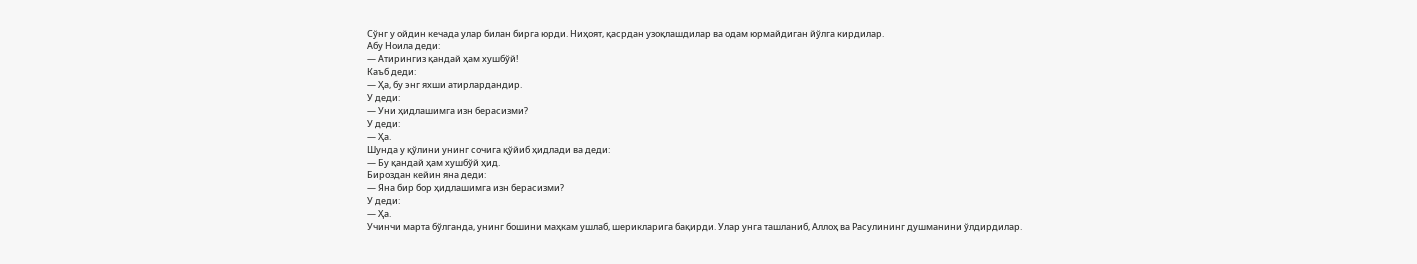Сўнг у ойдин кечада улар билан бирга юрди. Ниҳоят, қасрдан узоқлашдилар ва одам юрмайдиган йўлга кирдилар.
Абу Ноила деди:
— Атирингиз қандай ҳам хушбўй!
Каъб деди:
— Ҳа, бу энг яхши атирлардандир.
У деди:
— Уни ҳидлашимга изн берасизми?
У деди:
— Ҳа.
Шунда у қўлини унинг сочига қўйиб ҳидлади ва деди:
— Бу қандай ҳам хушбўй ҳид.
Бироздан кейин яна деди:
— Яна бир бор ҳидлашимга изн берасизми?
У деди:
— Ҳа.
Учинчи марта бўлганда, унинг бошини маҳкам ушлаб, шерикларига бақирди. Улар унга ташланиб, Аллоҳ ва Расулининг душманини ўлдирдилар.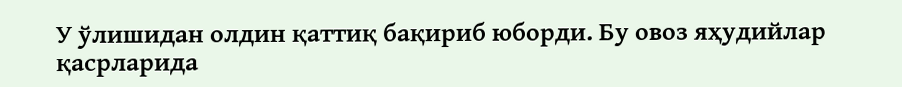У ўлишидан олдин қаттиқ бақириб юборди. Бу овоз яҳудийлар қасрларида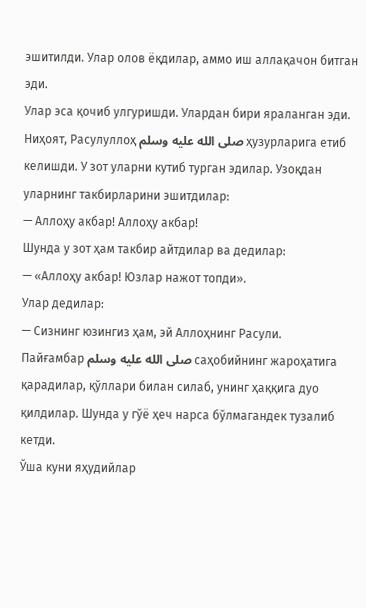эшитилди. Улар олов ёқдилар, аммо иш аллақачон битган эди.
Улар эса қочиб улгуришди. Улардан бири яраланган эди. Ниҳоят, Расулуллоҳ صلى الله عليه وسلم ҳузурларига етиб келишди. У зот уларни кутиб турган эдилар. Узоқдан уларнинг такбирларини эшитдилар:
— Аллоҳу акбар! Аллоҳу акбар!
Шунда у зот ҳам такбир айтдилар ва дедилар:
— «Аллоҳу акбар! Юзлар нажот топди».
Улар дедилар:
— Сизнинг юзингиз ҳам, эй Аллоҳнинг Расули.
Пайғамбар صلى الله عليه وسلم саҳобийнинг жароҳатига қарадилар, қўллари билан силаб, унинг ҳаққига дуо қилдилар. Шунда у гўё ҳеч нарса бўлмагандек тузалиб кетди.
Ўша куни яҳудийлар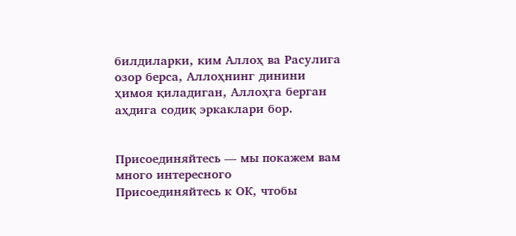билдиларки, ким Аллоҳ ва Расулига озор берса, Аллоҳнинг динини ҳимоя қиладиган, Аллоҳга берган аҳдига содиқ эркаклари бор.


Присоединяйтесь — мы покажем вам много интересного
Присоединяйтесь к ОК, чтобы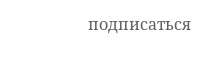подписаться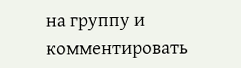на группу и комментировать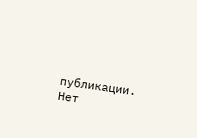публикации.
Нет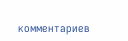комментариев